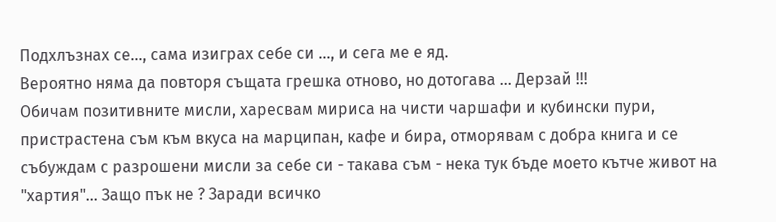Подхлъзнах се..., сама изиграх себе си ..., и сега ме е яд.
Вероятно няма да повторя същата грешка отново, но дотогава ... Дерзай !!!
Обичам позитивните мисли, харесвам мириса на чисти чаршафи и кубински пури, пристрастена съм към вкуса на марципан, кафе и бира, отморявам с добра книга и се събуждам с разрошени мисли за себе си - такава съм - нека тук бъде моето кътче живот на "хартия"... Защо пък не ? Заради всичко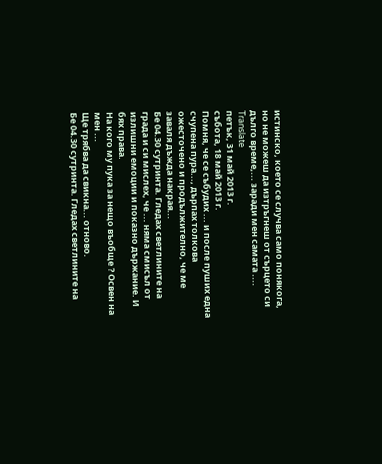истинско, което се случва само понякога, но не можеш да изтръгнеш от сърцето си дълго време,... заради мен самата ....
Translate
петък, 31 май 2013 г.
събота, 18 май 2013 г.
Помня, че се събудих ... и после пуших една счупена пура..., дърпах толкова ожесточено и продължително, че ме заваля дъжда накрая...
Бе 04.30 сутринта. Гледах светлините на града и си мислех, че ... няма смисъл от излишни емоции и показно държание. И бях права.
На кого му пука за нещо въобще ? Освен на мен ...
Ще трябва да свикна... отново.
Бе 04.30 сутринта. Гледах светлините на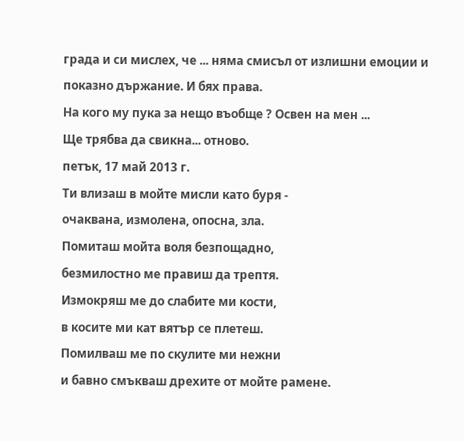града и си мислех, че ... няма смисъл от излишни емоции и показно държание. И бях права.
На кого му пука за нещо въобще ? Освен на мен ...
Ще трябва да свикна... отново.
петък, 17 май 2013 г.
Ти влизаш в мойте мисли като буря -
очаквана, измолена, опосна, зла.
Помиташ мойта воля безпощадно,
безмилостно ме правиш да трептя.
Измокряш ме до слабите ми кости,
в косите ми кат вятър се плетеш.
Помилваш ме по скулите ми нежни
и бавно смъкваш дрехите от мойте рамене.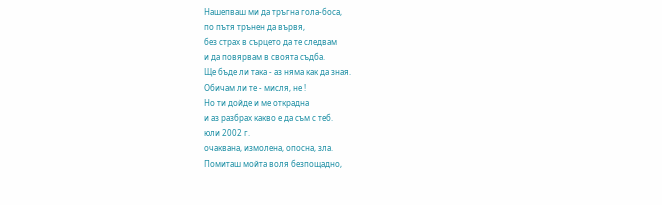Нашепваш ми да тръгна гола-боса,
по пътя трънен да вървя,
без страх в сърцето да те следвам
и да повярвам в своята съдба.
Ще бъде ли така - аз няма как да зная.
Обичам ли те - мисля, не !
Но ти дойде и ме открадна
и аз разбрах какво е да съм с теб.
юли 2002 г.
очаквана, измолена, опосна, зла.
Помиташ мойта воля безпощадно,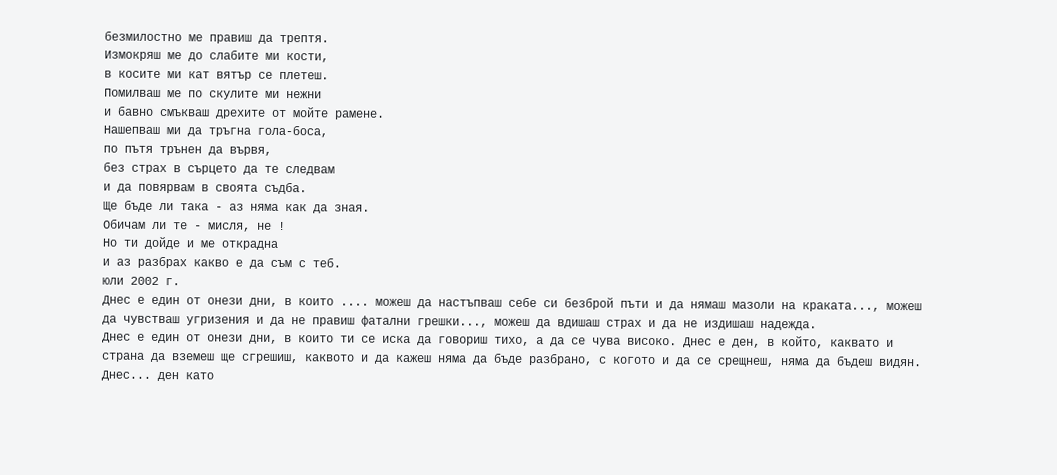безмилостно ме правиш да трептя.
Измокряш ме до слабите ми кости,
в косите ми кат вятър се плетеш.
Помилваш ме по скулите ми нежни
и бавно смъкваш дрехите от мойте рамене.
Нашепваш ми да тръгна гола-боса,
по пътя трънен да вървя,
без страх в сърцето да те следвам
и да повярвам в своята съдба.
Ще бъде ли така - аз няма как да зная.
Обичам ли те - мисля, не !
Но ти дойде и ме открадна
и аз разбрах какво е да съм с теб.
юли 2002 г.
Днес е един от онези дни, в които .... можеш да настъпваш себе си безброй пъти и да нямаш мазоли на краката..., можеш да чувстваш угризения и да не правиш фатални грешки..., можеш да вдишаш страх и да не издишаш надежда.
Днес е един от онези дни, в които ти се иска да говориш тихо, а да се чува високо. Днес е ден, в който, каквато и страна да вземеш ще сгрешиш, каквото и да кажеш няма да бъде разбрано, с когото и да се срещнеш, няма да бъдеш видян.
Днес... ден като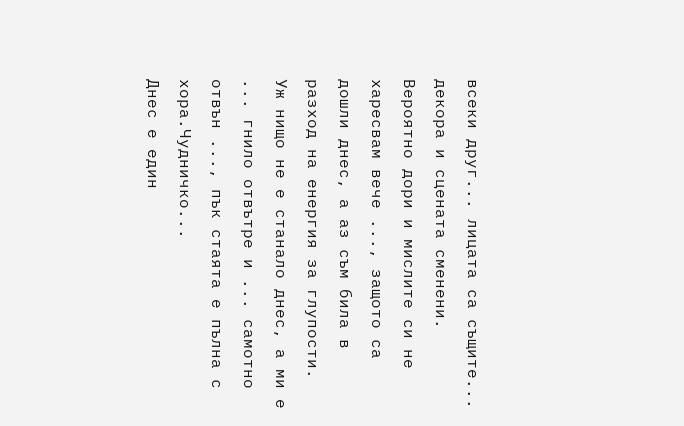всеки друг... лицата са същите... декора и сцената сменени.
Вероятно дори и мислите си не харесвам вече ..., защото са дошли днес, а аз съм била в разход на енергия за глупости.
Уж нищо не е станало днес, а ми е ... гнило отвътре и ... самотно отвън ..., пък стаята е пълна с хора.Чудничко...
Днес е един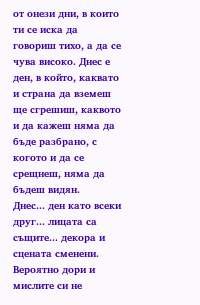от онези дни, в които ти се иска да говориш тихо, а да се чува високо. Днес е ден, в който, каквато и страна да вземеш ще сгрешиш, каквото и да кажеш няма да бъде разбрано, с когото и да се срещнеш, няма да бъдеш видян.
Днес... ден като всеки друг... лицата са същите... декора и сцената сменени.
Вероятно дори и мислите си не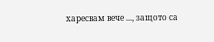харесвам вече ..., защото са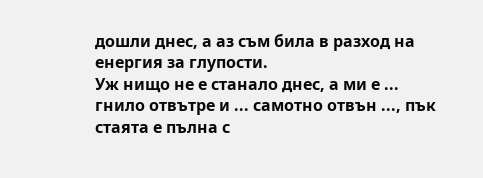дошли днес, а аз съм била в разход на енергия за глупости.
Уж нищо не е станало днес, а ми е ... гнило отвътре и ... самотно отвън ..., пък стаята е пълна с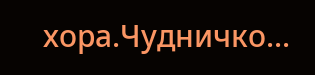хора.Чудничко...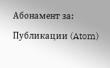Абонамент за:
Публикации (Atom)